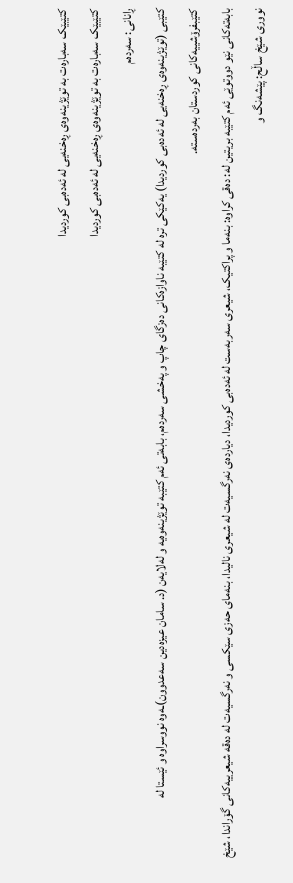کتێبێک سەبارەت بە توێژینەوەی ڕەخنەیی لە ئەدەبی کوردیدا
کتێبێک سەبارەت بە توێژینەوەی ڕەخنەیی لە ئەدەبی کوردیدا
ڕانانی: سەردەم
کتێبی (توێژینەوەی ڕەخنەیی لە ئەدەبی کوردیدا) یەکێکی ترە لە کتێبە ناوازەکانی دەزگای چاپ و پەخشی سەردەم، بابەتی ئەم کتێبە توێژینەوەیە و لەلایەن (د. سامان عیزەدین سەعدوون)ـەوە نووسراوە و ئێستا لە کتێبفرۆشییەکانی کوردستان بەردەستە.
بابەتەکانی نێو دووتوێی ئەم کتێبە بریتین لە: دەقی کراوە: بنەما و پراکتیک، شیعری سەربەست لە ئەدەبی کوردیدا، دیاردەی نەرگسیەت لە شیعری نالیدا، بنەمای حەزی سێکسی و نەرگسیەت لە دەقە شیعرییەکانی گۆراندا، شێخ نووری شێخ ساڵح: پێشەنگ و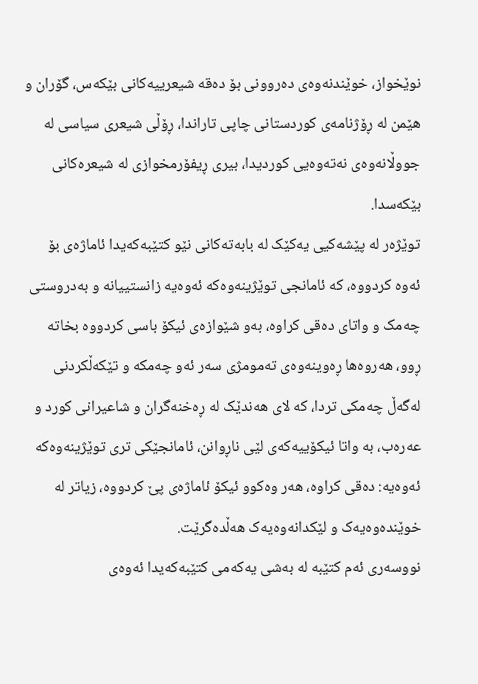نوێخواز، خوێندنەوەی دەروونی بۆ دەقە شیعرییەکانی بێکەس، گۆران و هێمن لە ڕۆژنامەی کوردستانی چاپی تاراندا، ڕۆڵی شیعری سیاسی لە جووڵانەوەی نەتەوەیی کوردیدا، بیری ڕیفۆرمخوازی لە شیعرەکانی بێکەسدا.
توێژەر لە پێشەکیی یەکێک لە بابەتەکانی نێو کتێبەکەیدا ئاماژەی بۆ ئەوە کردووە، کە ئامانجی توێژینەوەکە ئەوەیە زانستییانە و بەدروستی چەمک و واتای دەقی کراوە، بەو شێوازەی ئیکۆ باسی کردووە بخاتە ڕوو، هەروەها ڕەوینەوەی تەمومژی سەر ئەو چەمکە و تێکەڵکردنی لەگەڵ چەمکی تردا، کە لای هەندێک لە ڕەخنەگران و شاعیرانی کورد و عەرەب، بە واتا ئیکۆییەکەی لێی ناڕوانن، ئامانجێکی تری توێژینەوەکە ئەوەیە: دەقی کراوە، هەر وەکوو ئیکۆ ئاماژەی پێ کردووە، زیاتر لە خوێندەوەیەک و لێکدانەوەیەک هەڵدەگرێت.
نووسەری ئەم کتێبە لە بەشی یەکەمی کتێبەکەیدا ئەوەی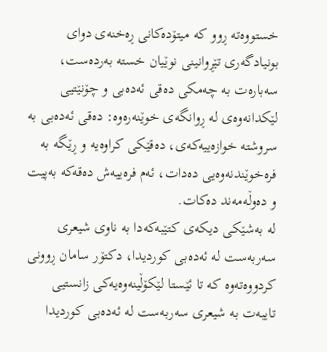خستووەتە ڕوو کە میتۆدەکانی ڕەخنەی دوای بونیادگەری تێڕوانینی نوێیان خستە بەردەست، سەبارەت بە چەمکی دەقی ئەدەبی و چۆنێتیی لێکدانەوەی لە ڕوانگەی خوێنەرەوە: دەقی ئەدەبی بە سروشتە خوازەییەکەی، دەقێکی کراوەیە و ڕێگە بە فرەخوێندنەوەیی دەدات، ئەم فرەییەش دەقەکە بەپیت و دەوڵەمەند دەکات.
لە بەشێکی دیکەی کتێبەکەدا بە ناوی شیعری سەربەست لە ئەدەبی کوردیدا، دکتۆر سامان ڕوونی کردووەتەوە کە تا ئێستا لێکۆڵینەوەیەکی زانستیی تایبەت بە شیعری سەربەست لە ئەدەبی کوردیدا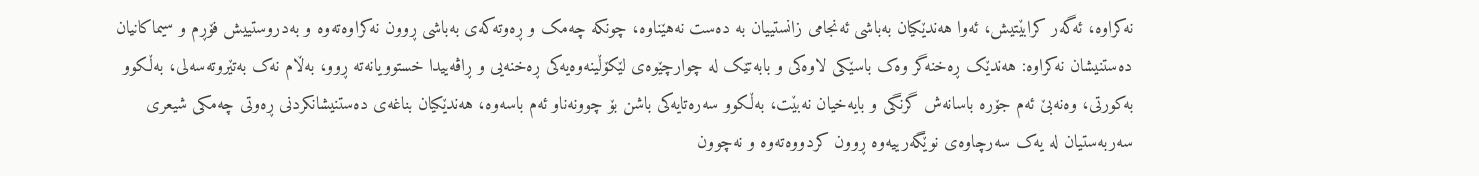نەکراوە، ئەگەر کرابێتیش، ئەوا هەندێکیان بەباشی ئەنجامی زانستییان بە دەست نەهێناوە، چونکە چەمک و ڕەوتەکەی بەباشی ڕوون نەکراوەتەوە و بەدروستییش فۆڕم و سیماکانیان دەستنیشان نەکراوە: هەندێک ڕەخنەگر وەک باسێکی لاوەکی و بابەتێک لە چوارچێوەی لێکۆڵینەوەیەکی ڕەخنەیی و ڕاڤەییدا خستوویانەتە ڕوو، بەڵام نەک بەتێروتەسەلی، بەڵکوو بەکورتی، وەنەبێ ئەم جۆرە باسانەش گرنگی و بایەخیان نەبێت، بەڵکوو سەرەتایەکی باشن بۆ چوونەناو ئەم باسەوە، هەندێکیان بناغەی دەستنیشانکردنی ڕەوتی چەمکی شیعری سەربەستیان لە یەک سەرچاوەی نوێگەرییەوە ڕوون کردووەتەوە و نەچوون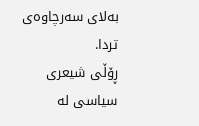بەلای سەرچاوەی تردا.
ڕۆڵی شیعری سیاسی لە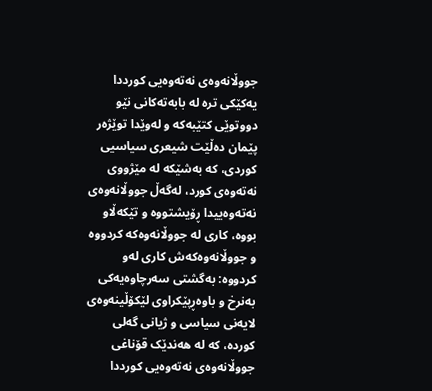جووڵانەوەی نەتەوەیی کورددا یەکێکی ترە لە بابەتەکانی نێو دووتوێی کتێبەکە و لەوێدا توێژەر پێمان دەڵێت شیعری سیاسیی کوردی، کە بەشێکە لە مێژووی نەتەوەی کورد، لەگەڵ جووڵانەوەی نەتەوەییدا ڕۆیشتووە و تێکەڵاو بووە، کاری لە جووڵانەوەکە کردووە و جووڵانەوەکەش کاری لەو کردووە: بەگشتی سەرچاوەیەکی بەنرخ و باوەڕپێکراوی لێکۆڵینەوەی لایەنی سیاسی و ژیانی گەلی کوردە، کە لە هەندێک قۆناغی جووڵانەوەی نەتەوەیی کورددا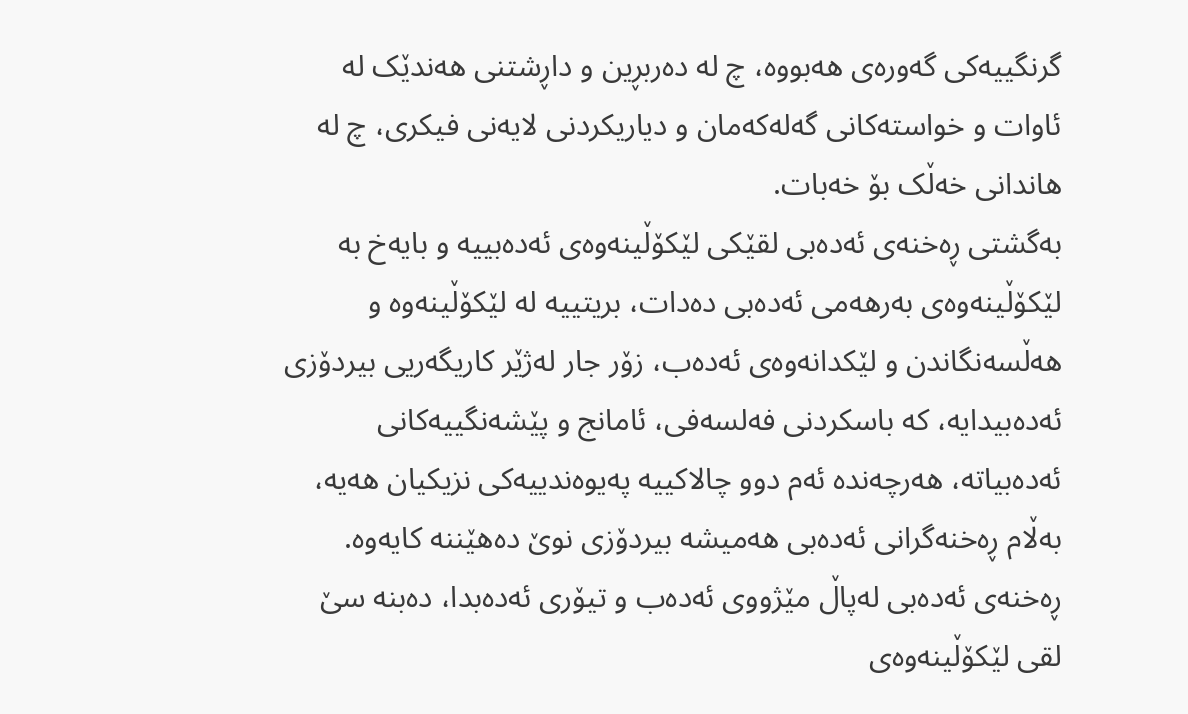گرنگییەکی گەورەی هەبووە، چ لە دەربڕین و داڕشتنی هەندێک لە ئاوات و خواستەکانی گەلەکەمان و دیاریکردنی لایەنی فیکری، چ لە هاندانی خەڵک بۆ خەبات.
بەگشتی ڕەخنەی ئەدەبی لقێکی لێکۆڵینەوەی ئەدەبییە و بایەخ بە لێکۆڵینەوەی بەرهەمی ئەدەبی دەدات، بریتییە لە لێکۆڵینەوە و ھەڵسەنگاندن و لێکدانەوەی ئەدەب، زۆر جار لەژێر کاریگەریی بیردۆزی ئەدەبیدایە، کە باسکردنی فەلسەفی، ئامانج و پێشەنگییەکانی ئەدەبیاتە، ھەرچەندە ئەم دوو چالاکییە پەیوەندییەکی نزیکیان ھەیە، بەڵام ڕەخنەگرانی ئەدەبی ھەمیشە بیردۆزی نوێ دەھێننە کایەوە.
ڕەخنەی ئەدەبی لەپاڵ مێژووی ئەدەب و تیۆری ئەدەبدا، دەبنە سێ لقی لێکۆڵینەوەی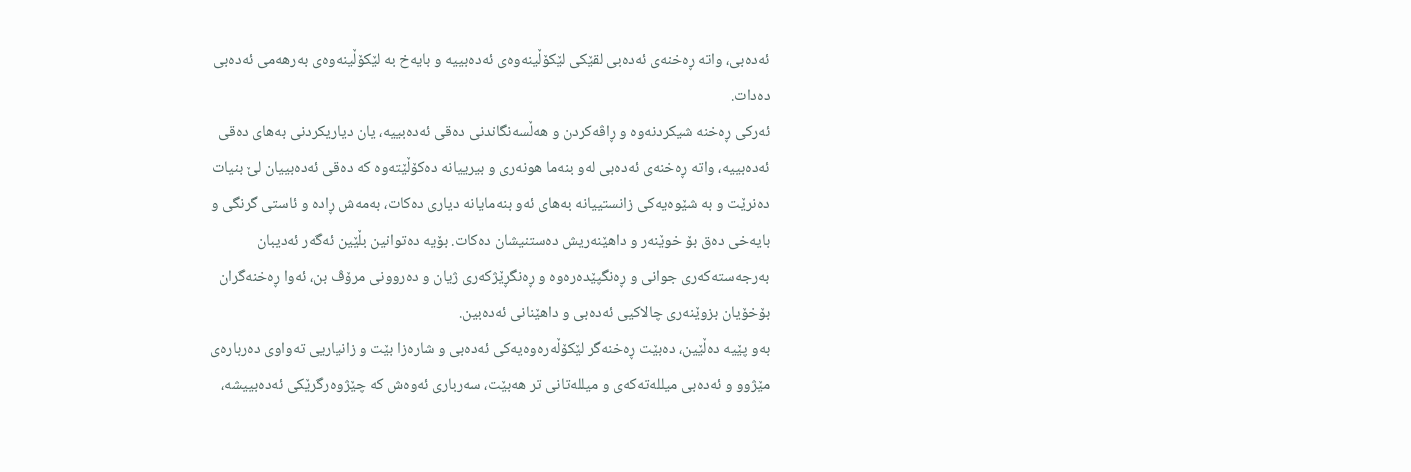ئەدەبی، واتە ڕەخنەی ئەدەبی لقێکی لێکۆڵینەوەی ئەدەبییە و بایەخ بە لێکۆڵینەوەی بەرهەمی ئەدەبی دەدات.
ئەرکی ڕەخنە شیکردنەوە و ڕاڤەکردن و ھەڵسەنگاندنی دەقی ئەدەبییە، یان دیاریکردنی بەھای دەقی ئەدەبییە، واتە ڕەخنەی ئەدەبی لەو بنەما هونەری و بیرییانە دەکۆڵێتەوە کە دەقی ئەدەبییان لێ بنیات دەنرێت و بە شێوەیەکی زانستییانە بەھای ئەو بنەمایانە دیاری دەکات، بەمەش ڕادە و ئاستی گرنگی و بایەخی دەق بۆ خوێنەر و داهێنەریش دەستنیشان دەکات. بۆیە دەتوانین بڵێین ئەگەر ئەدیبان بەرجەستەکەری جوانی و ڕەنگپێدەرەوە و ڕەنگڕێژکەری ژیان و دەروونی مرۆڤ بن، ئەوا ڕەخنەگران بۆخۆیان بزوێنەری چالاکیی ئەدەبی و داھێنانی ئەدەبین.
بەو پێیە دەڵێین، دەبێت ڕەخنەگر لێکۆڵەرەوەیەکی ئەدەبی و شارەزا بێت و زانیاریی تەواوی دەربارەی مێژوو و ئەدەبی میللەتەکەی و میللەتانی تر ھەبێت، سەرباری ئەوەش کە چێژوەرگرێکی ئەدەبییشە،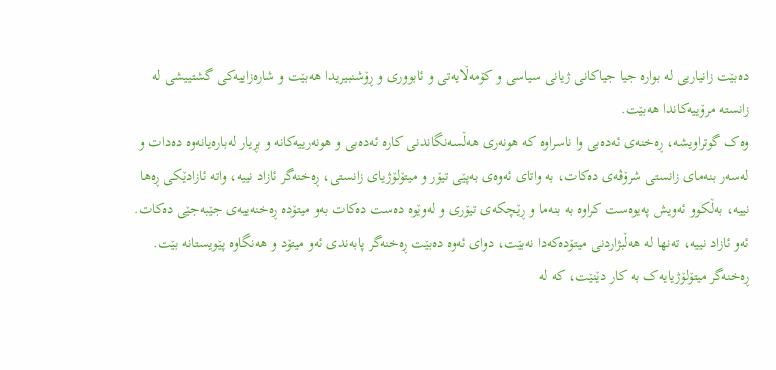دەبێت زانیاریی لە بوارە جیا جیاکانی ژیانی سیاسی و کۆمەڵایەتی و ئابووری و ڕۆشنبیریدا ھەبێت و شارەزاییەکی گشتییشی لە زانستە مرۆییەکاندا هەبێت.
وەک گوتراویشە، ڕەخنەی ئەدەبی وا ناسراوە کە هونەری هەڵسەنگاندنی کارە ئەدەبی و هونەرییەکانە و بڕیار لەبارەیانەوە دەدات و لەسەر بنەمای زانستی شرۆڤەی دەکات، بە واتای ئەوەی بەپێی تیۆر و میتۆلۆژیای زانستی، ڕەخنەگر ئازاد نییە، واتە ئازادێکی ڕەها نییە، بەڵکوو ئەویش پەیوەست کراوە بە بنەما و ڕێچکەی تیۆری و لەوێوە دەست دەکات بەو میتۆدە ڕەخنەییەی جێبەجێی دەکات. ئەو ئازاد نییە، تەنها لە هەڵبژاردنی میتۆدەکەدا نەبێت، دوای ئەوە دەبێت ڕەخنەگر پابەندی ئەو میتۆد و هەنگاوە پێویستانە بێت. ڕەخنەگر میتۆلۆژیایەک بە کار دێنێت، کە لە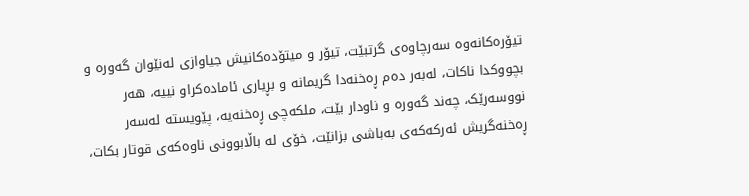تیۆرەکانەوە سەرچاوەی گرتبێت، تیۆر و میتۆدەکانیش جیاوازی لەنێوان گەورە و بچووکدا ناکات، لەبەر دەم ڕەخنەدا گریمانە و بڕیاری ئامادەکراو نییە، هەر نووسەرێک، چەند گەورە و ناودار بێت، ملکەچی ڕەخنەیە، پێویستە لەسەر ڕەخنەگریش ئەرکەکەی بەباشی بزانێت، خۆی لە باڵابوونی ناوەکەی قوتار بکات،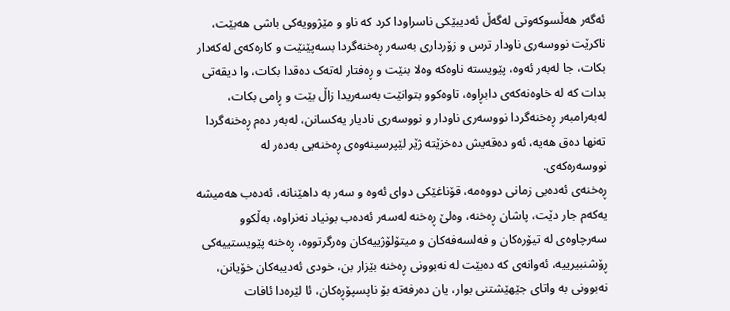ئەگەر هەڵسوکەوتی لەگەڵ ئەدیبێکی ناسراودا کرد کە ناو و مێژوویەکی باشی هەبێت، ناکرێت نووسەری ناودار ترس و زۆرداری بەسەر ڕەخنەگردا بسەپێنێت و کارەکەی لەکەدار بکات، جا لەبەر ئەوە، پێویستە ناوەکە وەلا بنێت و ڕەفتار لەتەک دەقدا بکات، وا دیقەتی بدات کە لە خاوەنەکەی دابڕاوە، تاوەکوو بتوانێت بەسەریدا زاڵ بێت و ڕامی بکات، لەبەرامبەر ڕەخنەگردا نووسەری ناودار و نووسەری نادیار یەکسانن، لەبەر دەم ڕەخنەگردا تەنها دەق هەیە، ئەو دەقەیش دەخزێتە ژێر لێپرسینەوەی ڕەخنەیی بەدەر لە نووسەرەکەی.
ڕەخنەی ئەدەبی زمانی دووەمە، قۆناغێکی دوای ئەوە و سەر بە داهێنانە، ئەدەب هەمیشە یەکەم جار دێت، پاشان ڕەخنە، وەلێ ڕەخنە لەسەر ئەدەب بونیاد نەنراوە، بەڵکوو سەرچاوەی لە تیۆرەکان و فەلسەفەکان و میتۆلۆژییەکان وەرگرتووە، ڕەخنە پێویستییەکی ڕۆشنبیرییە، ئەوانەی کە دەبێت لە نەبوونی ڕەخنە بێزار بن، خودی ئەدیبەکان خۆیانن، نەبوونی بە واتای جێهێشتنی بوار، یان دەرفەتە بۆ ناپسپۆڕەکان، ئا لێرەدا ئافات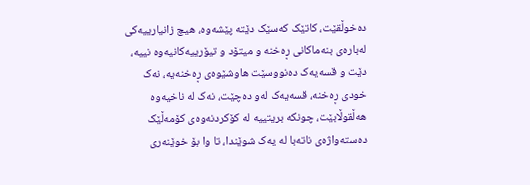دەخوڵقێت، کاتێک کەسێک دێتە پێشەوە، هیچ زانیارییەکی لەبارەی بنەماکانی ڕەخنە و میتۆد و تیۆرییەکانیەوە نییە، دێت و قسەیەک دەنووسێت هاوشێوەی ڕەخنەیە، نەک خودی ڕەخنە، قسەیەک لەو دەچێت، نەک لە ناخیەوە هەڵقوڵابێت، چونکە بریتییە لە کۆکردنەوەی کۆمەڵێک دەستەواژەی ناتەبا لە یەک شوێندا، تا وا بۆ خوێنەری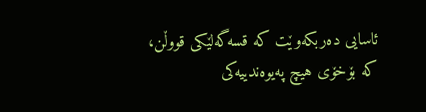ئاسایی دەربکەوێت کە قسەگەلێکی قووڵن، کە بۆخۆی هیچ پەیوەندییەکی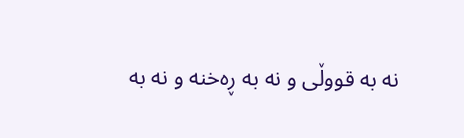نە بە قووڵی و نە بە ڕەخنە و نە بە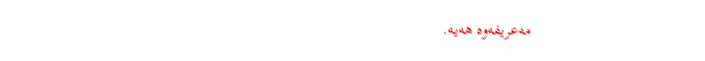مەعریفەوە هەیە.